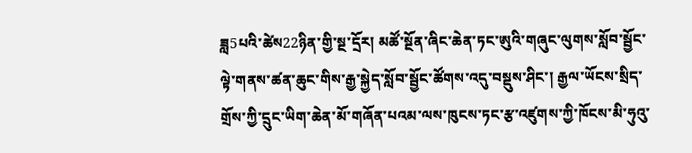ཟླ5པའི་ཚེས22ཉིན་གྱི་སྔ་དྲོར། མཚོ་སྔོན་ཞིང་ཆེན་ཏང་ཨུའི་གཞུང་ལུགས་སློབ་སྦྱོང་ལྟེ་གནས་ཚན་ཆུང་གིས་རྒྱ་སྐྱེད་སློབ་སྦྱོང་ཚོགས་འདུ་བསྡུས་ཤིང་། རྒྱལ་ཡོངས་སྲིད་གྲོས་ཀྱི་དྲུང་ཡིག་ཆེན་མོ་གཞོན་པའམ་ལས་ཁུངས་ཏང་རྩ་འཛུགས་ཀྱི་ཁོངས་མི་ཧུའུ་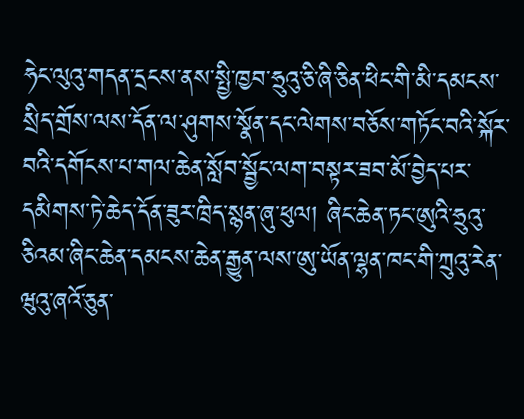ཧེང་ལུའུ་གདན་དྲངས་ནས་སྤྱི་ཁྱབ་ཧྲུའུ་ཅི་ཞི་ཅིན་ཕིང་གི་མི་དམངས་སྲིད་གྲོས་ལས་དོན་ལ་ཤུགས་སྣོན་དང་ལེགས་བཅོས་གཏོང་བའི་སྐོར་བའི་དགོངས་པ་གལ་ཆེན་སློབ་སྦྱོང་ལག་བསྟར་ཟབ་མོ་བྱེད་པར་དམིགས་ཏེ་ཆེད་དོན་ཟུར་ཁྲིད་སྙན་ཞུ་ཕུལ། ཞིང་ཆེན་ཏང་ཨུའི་ཧྲུའུ་ཅིའམ་ཞིང་ཆེན་དམངས་ཆེན་རྒྱུན་ལས་ཨུ་ཡོན་ལྷན་ཁང་གི་ཀྲུའུ་རེན་ཝུའུ་ཞའོ་ཅུན་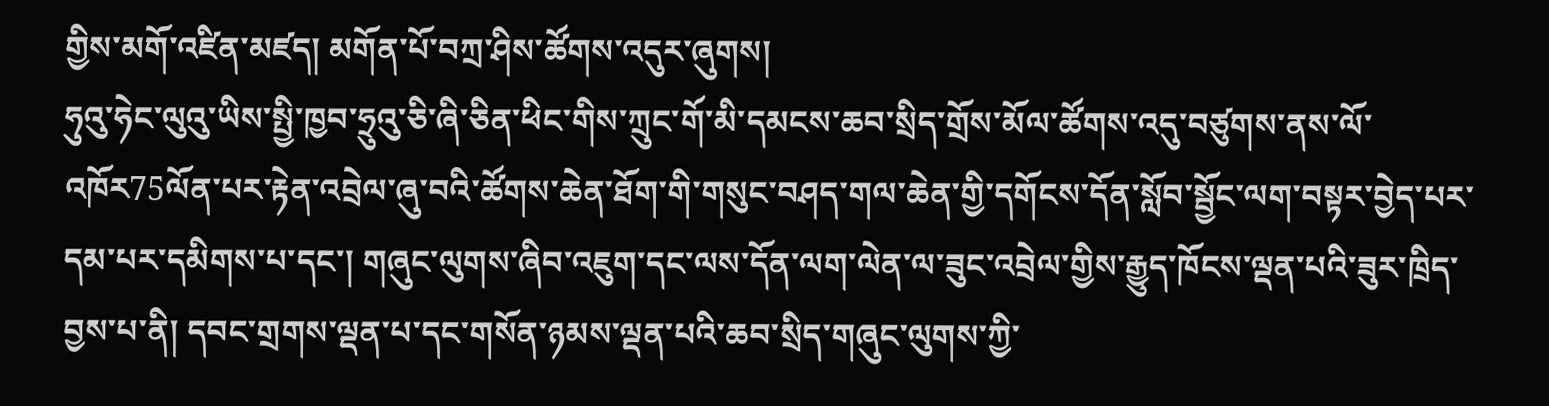གྱིས་མགོ་འཛིན་མཛད། མགོན་པོ་བཀྲ་ཤིས་ཚོགས་འདུར་ཞུགས།
ཧུའུ་ཧེང་ལུའུ་ཡིས་སྤྱི་ཁྱབ་ཧྲུའུ་ཅི་ཞི་ཅིན་ཕིང་གིས་ཀྲུང་གོ་མི་དམངས་ཆབ་སྲིད་གྲོས་མོལ་ཚོགས་འདུ་བཙུགས་ནས་ལོ་འཁོར75ལོན་པར་རྟེན་འབྲེལ་ཞུ་བའི་ཚོགས་ཆེན་ཐོག་གི་གསུང་བཤད་གལ་ཆེན་གྱི་དགོངས་དོན་སློབ་སྦྱོང་ལག་བསྟར་བྱེད་པར་དམ་པར་དམིགས་པ་དང་། གཞུང་ལུགས་ཞིབ་འཇུག་དང་ལས་དོན་ལག་ལེན་ལ་ཟུང་འབྲེལ་གྱིས་རྒྱུད་ཁོངས་ལྡན་པའི་ཟུར་ཁྲིད་བྱས་པ་ནི། དབང་གྲགས་ལྡན་པ་དང་གསོན་ཉམས་ལྡན་པའི་ཆབ་སྲིད་གཞུང་ལུགས་ཀྱི་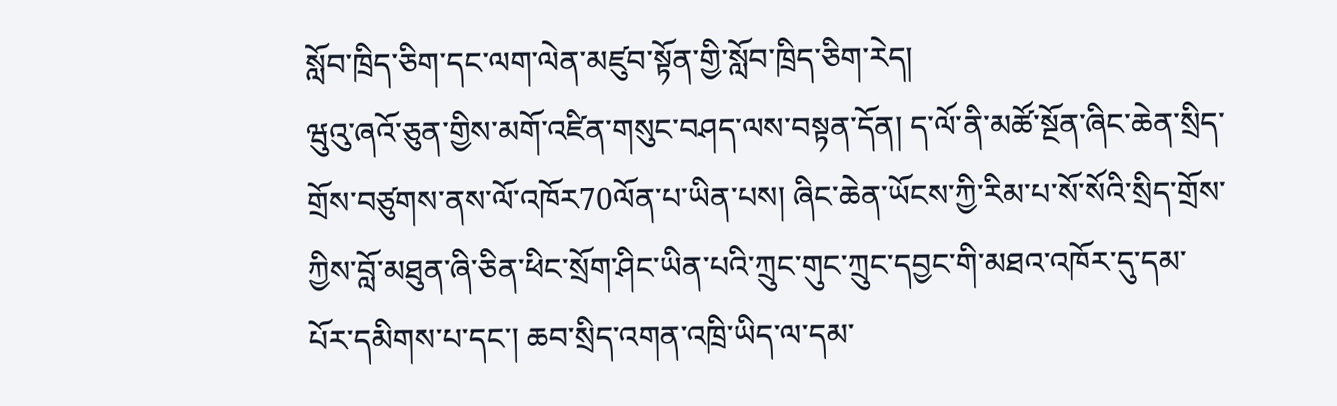སློབ་ཁྲིད་ཅིག་དང་ལག་ལེན་མཛུབ་སྟོན་གྱི་སློབ་ཁྲིད་ཅིག་རེད།
ཝུའུ་ཞའོ་ཅུན་གྱིས་མགོ་འཛིན་གསུང་བཤད་ལས་བསྟན་དོན། ད་ལོ་ནི་མཚོ་སྔོན་ཞིང་ཆེན་སྲིད་གྲོས་བཙུགས་ནས་ལོ་འཁོར70ལོན་པ་ཡིན་པས། ཞིང་ཆེན་ཡོངས་ཀྱི་རིམ་པ་སོ་སོའི་སྲིད་གྲོས་ཀྱིས་བློ་མཐུན་ཞི་ཅིན་ཕིང་སྲོག་ཤིང་ཡིན་པའི་ཀྲུང་གུང་ཀྲུང་དབྱང་གི་མཐའ་འཁོར་དུ་དམ་པོར་དམིགས་པ་དང་། ཆབ་སྲིད་འགན་འཁྲི་ཡིད་ལ་དམ་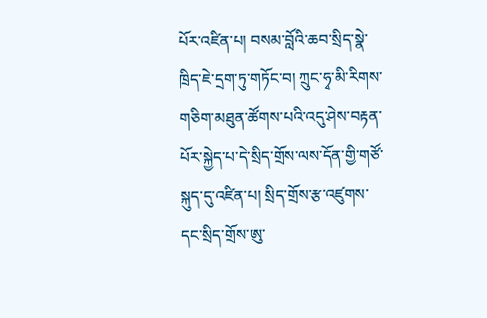པོར་འཛིན་པ། བསམ་བློའི་ཆབ་སྲིད་སྣེ་ཁྲིད་ཇེ་དྲག་ཏུ་གཏོང་བ། ཀྲུང་ཧྭ་མི་རིགས་གཅིག་མཐུན་ཚོགས་པའི་འདུ་ཤེས་བརྟན་པོར་སྐྱེད་པ་དེ་སྲིད་གྲོས་ལས་དོན་གྱི་གཙོ་སྐུད་དུ་འཛིན་པ། སྲིད་གྲོས་རྩ་འཛུགས་དང་སྲིད་གྲོས་ཨུ་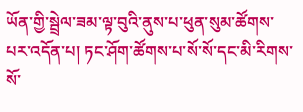ཡོན་གྱི་སྦྲེལ་ཟམ་ལྟ་བུའི་ནུས་པ་ཕུན་སུམ་ཚོགས་པར་འདོན་པ། ཏང་ཤོག་ཚོགས་པ་སོ་སོ་དང་མི་རིགས་སོ་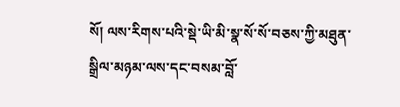སོ། ལས་རིགས་པའི་སྡེ་ཡི་མི་སྣ་སོ་སོ་བཅས་ཀྱི་མཐུན་སྒྲིལ་མཉམ་ལས་དང་བསམ་བློ་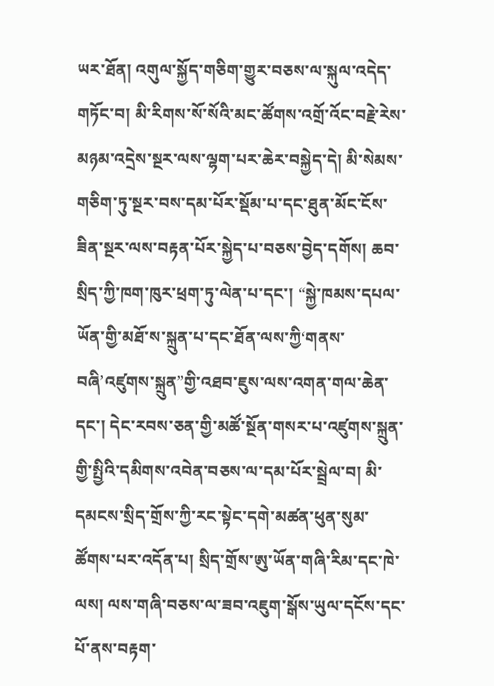ཡར་ཐོན། འགུལ་སྐྱོད་གཅིག་གྱུར་བཅས་ལ་སྐུལ་འདེད་གཏོང་བ། མི་རིགས་སོ་སོའི་མང་ཚོགས་འགྲོ་འོང་བརྗེ་རེས་མཉམ་འདྲེས་སྔར་ལས་ལྷག་པར་ཆེར་བསྐྱེད་དེ། མི་སེམས་གཅིག་ཏུ་སྔར་བས་དམ་པོར་སྡོམ་པ་དང་ཐུན་མོང་ངོས་ཟིན་སྔར་ལས་བརྟན་པོར་སྐྱེད་པ་བཅས་བྱེད་དགོས། ཆབ་སྲིད་ཀྱི་ཁག་ཁུར་ཕྲག་ཏུ་ལེན་པ་དང་། “སྐྱེ་ཁམས་དཔལ་ཡོན་གྱི་མཐོ་ས་སྐྲུན་པ་དང་ཐོན་ལས་ཀྱི‘གནས་བཞི’འཛུགས་སྐྲུན”གྱི་འཐབ་ཇུས་ལས་འགན་གལ་ཆེན་དང་། དེང་རབས་ཅན་གྱི་མཚོ་སྔོན་གསར་པ་འཛུགས་སྐྲུན་གྱི་སྤྱིའི་དམིགས་འབེན་བཅས་ལ་དམ་པོར་སྦྲེལ་བ། མི་དམངས་སྲིད་གྲོས་ཀྱི་རང་སྟེང་དགེ་མཚན་ཕུན་སུམ་ཚོགས་པར་འདོན་པ། སྲིད་གྲོས་ཨུ་ཡོན་གཞི་རིམ་དང་ཁེ་ལས། ལས་གཞི་བཅས་ལ་ཟབ་འཇུག་སྒོས་ཡུལ་དངོས་དང་པོ་ནས་བརྟག་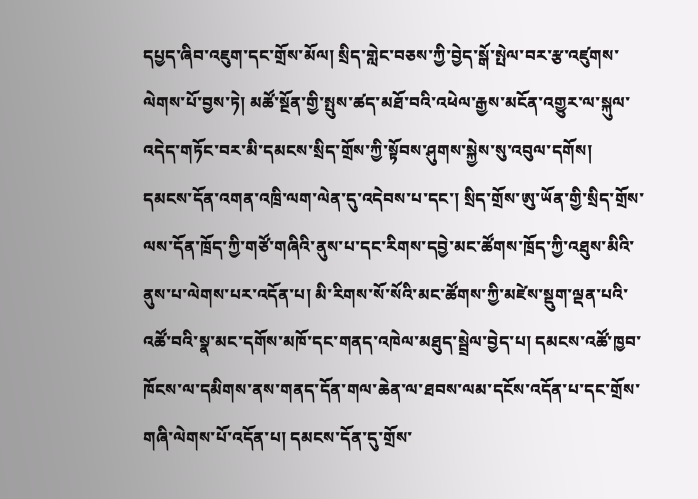དཔྱད་ཞིབ་འཇུག་དང་གྲོས་མོལ། སྲིད་གླེང་བཅས་ཀྱི་བྱེད་སྒོ་སྤེལ་བར་རྩ་འཛུགས་ལེགས་པོ་བྱས་ཏེ། མཚོ་སྔོན་གྱི་སྤུས་ཚད་མཐོ་བའི་འཕེལ་རྒྱས་མངོན་འགྱུར་ལ་སྐུལ་འདེད་གཏོང་བར་མི་དམངས་སྲིད་གྲོས་ཀྱི་སྟོབས་ཤུགས་སྐྱེས་སུ་འབུལ་དགོས། དམངས་དོན་འགན་འཁྲི་ལག་ལེན་དུ་འདེབས་པ་དང་། སྲིད་གྲོས་ཨུ་ཡོན་གྱི་སྲིད་གྲོས་ལས་དོན་ཁྲོད་ཀྱི་གཙོ་གཞིའི་ནུས་པ་དང་རིགས་དབྱེ་མང་ཚོགས་ཁྲོད་ཀྱི་འཐུས་མིའི་ནུས་པ་ལེགས་པར་འདོན་པ། མི་རིགས་སོ་སོའི་མང་ཚོགས་ཀྱི་མཛེས་སྡུག་ལྡན་པའི་འཚོ་བའི་སྣ་མང་དགོས་མཁོ་དང་གནད་འཁེལ་མཐུད་སྦྲེལ་བྱེད་པ། དམངས་འཚོ་ཁྱབ་ཁོངས་ལ་དམིགས་ནས་གནད་དོན་གལ་ཆེན་ལ་ཐབས་ལམ་དངོས་འདོན་པ་དང་གྲོས་གཞི་ལེགས་པོ་འདོན་པ། དམངས་དོན་དུ་གྲོས་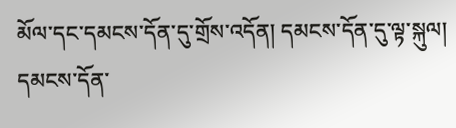མོལ་དང་དམངས་དོན་དུ་གྲོས་འདོན། དམངས་དོན་དུ་ལྟ་སྐུལ། དམངས་དོན་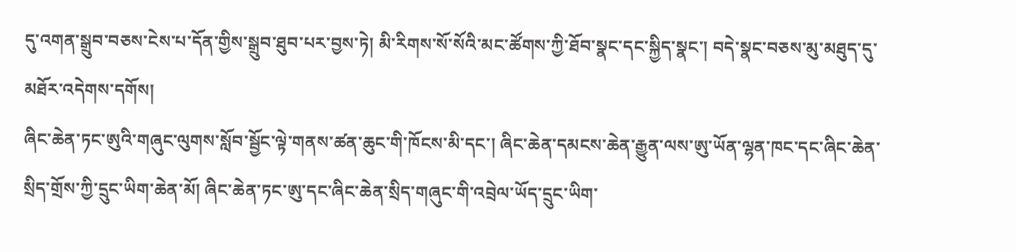དུ་འགན་སྒྲུབ་བཅས་ངེས་པ་དོན་གྱིས་སྒྲུབ་ཐུབ་པར་བྱས་ཏེ། མི་རིགས་སོ་སོའི་མང་ཚོགས་ཀྱི་ཐོབ་སྣང་དང་སྐྱིད་སྣང་། བདེ་སྣང་བཅས་མུ་མཐུད་དུ་མཐོར་འདེགས་དགོས།
ཞིང་ཆེན་ཏང་ཨུའི་གཞུང་ལུགས་སློབ་སྦྱོང་ལྟེ་གནས་ཚན་ཆུང་གི་ཁོངས་མི་དང་། ཞིང་ཆེན་དམངས་ཆེན་རྒྱུན་ལས་ཨུ་ཡོན་ལྷན་ཁང་དང་ཞིང་ཆེན་སྲིད་གྲོས་ཀྱི་དྲུང་ཡིག་ཆེན་མོ། ཞིང་ཆེན་ཏང་ཨུ་དང་ཞིང་ཆེན་སྲིད་གཞུང་གི་འབྲེལ་ཡོད་དྲུང་ཡིག་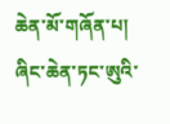ཆེན་མོ་གཞོན་པ། ཞིང་ཆེན་ཏང་ཨུའི་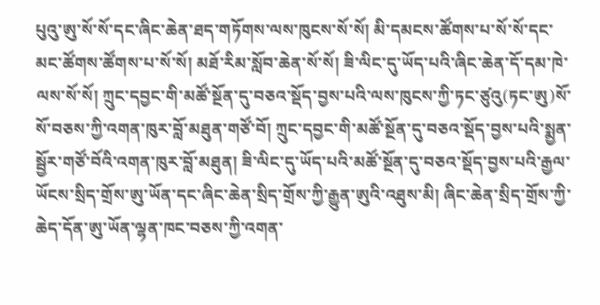པུའུ་ཨུ་སོ་སོ་དང་ཞིང་ཆེན་ཐད་གཏོགས་ལས་ཁུངས་སོ་སོ། མི་དམངས་ཚོགས་པ་སོ་སོ་དང་མང་ཚོགས་ཚོགས་པ་སོ་སོ། མཐོ་རིམ་སློབ་ཆེན་སོ་སོ། ཟི་ལིང་དུ་ཡོད་པའི་ཞིང་ཆེན་དོ་དམ་ཁེ་ལས་སོ་སོ། ཀྲུང་དབྱང་གི་མཚོ་སྔོན་དུ་བཅའ་སྡོད་བྱས་པའི་ལས་ཁུངས་ཀྱི་ཏང་ཙུའུ(ཏང་ཨུ)སོ་སོ་བཅས་ཀྱི་འགན་ཁུར་བློ་མཐུན་གཙོ་བོ། ཀྲུང་དབྱང་གི་མཚོ་སྔོན་དུ་བཅའ་སྡོད་བྱས་པའི་སྨྱན་སྦྱོར་གཙོ་བོའི་འགན་ཁུར་བློ་མཐུན། ཟི་ལིང་དུ་ཡོད་པའི་མཚོ་སྔོན་དུ་བཅའ་སྡོད་བྱས་པའི་རྒྱལ་ཡོངས་སྲིད་གྲོས་ཨུ་ཡོན་དང་ཞིང་ཆེན་སྲིད་གྲོས་ཀྱི་རྒྱུན་ཨུའི་འཐུས་མི། ཞིང་ཆེན་སྲིད་གྲོས་ཀྱི་ཆེད་དོན་ཨུ་ཡོན་ལྷན་ཁང་བཅས་ཀྱི་འགན་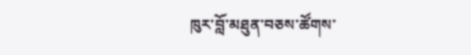ཁུར་བློ་མཐུན་བཅས་ཚོགས་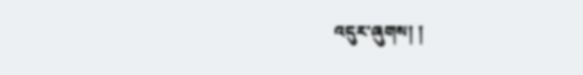འདུར་ཞུགས། །